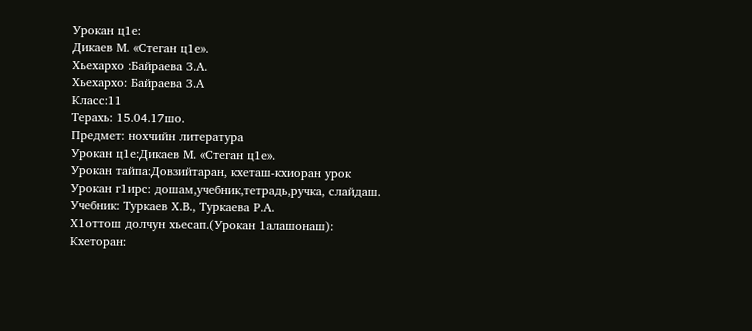Урокан ц1е:
Дикаев М. «Стеган ц1е».
Хьехархо :Байраева З.А.
Хьехархо: Байраева З.А
Класс:11
Терахь: 15.04.17шо.
Предмет: нохчийн литература
Урокан ц1е:Дикаев М. «Стеган ц1е».
Урокан тайпа:Довзийтаран, кхеташ-кхиоран урок
Урокан г1ирс: дошам,учебник,тетрадь,ручка, слайдаш.
Учебник: Туркаев Х.В., Туркаева Р.А.
Х1оттош долчун хьесап.(Урокан 1алашонаш):
Кхеторан: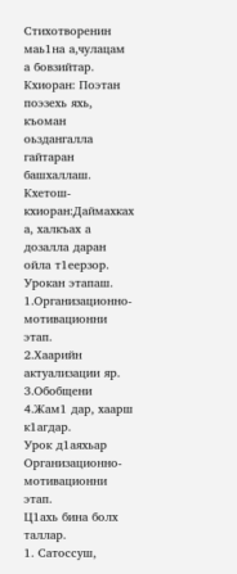Стихотворенин маь1на а,чулацам а бовзийтар.
Кхиоран: Поэтан поэзехь яхь, къоман оьздангалла гайтаран башхаллаш.
Кхетош-кхиоран:Даймахках а, халкъах а дозалла даран ойла т1еерзор. Урокан этапаш.
1.Организационно-мотивационни этап.
2.Хаарийн актуализации яр.
3.Обобщени
4.Жам1 дар, хаарш к1агдар.
Урок д1аяхьар
Организационно-мотивационни этап.
Ц1ахь бина болх таллар.
1. Сатоссуш,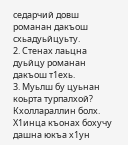седарчий довш романан дакъош схьадуьйцуьту.
2. Стенах лаьцна дуьйцу романан дакъош т1ехь.
3. Муьлш бу цуьнан коьрта турпалхой?
Кхоллараллин болх. Х1инца къонах бохучу дашна юкъа х1ун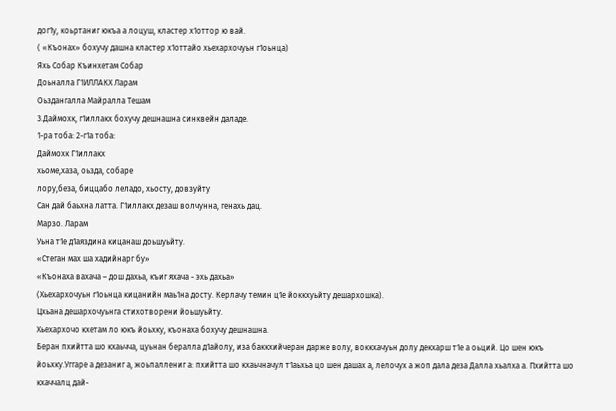дог1у, коьртаниг юкъа а лоцуш, кластер х1оттор ю вай.
( «Къонах» бохучу дашна кластер х1оттайо хьехархочуьн г1оьнца)
Яхь Собар Къинхетам Собар
Доьналла Г1ИЛЛАКХ Ларам
Оьздангалла Майралла Тешам
3.Даймохк, г1иллакх бохучу дешнашна синквейн даладе.
1-ра тоба: 2-г1а тоба:
Даймохк Г1иллакх
хьоме,хаза, оьзда, собаре
лору,беза, биццабо леладо, хьосту, довзуйту
Сан дай баьхна латта. Г1иллакх дезаш волчунна, генахь дац.
Марзо. Ларам
Уьна т1е д1аяздина кицанаш доьшуьйту.
«Стеган мах ша хадийнарг бу»
«Къонаха вахача – дош дахьа, къиг яхача - эхь дахьа»
(Хьехархочуьн г1оьнца кицанийн маь1на досту. Керлачу темин ц1е йоккхуьйту дешархошка).
Цхьана дешархочуьнга стихотворени йоьшуьйту.
Хьехархочо кхетам ло юкъ йоьхку, къонаха бохучу дешнашна.
Беран пхийтта шо кхаьчча, цуьнан бералла д1айолу, иза баккхийчеран дарже волу, воккхачуьн долу декхарш т1е а оьций. Цо шен юкъ йоьхку.Уггаре а дезаниг а, жоьпаллениг а: пхийтта шо кхаьчначул т1аьхьа цо шен дашах а, лелочух а жоп дала деза Далла хьалха а. Пхийтта шо кхаччалц дай-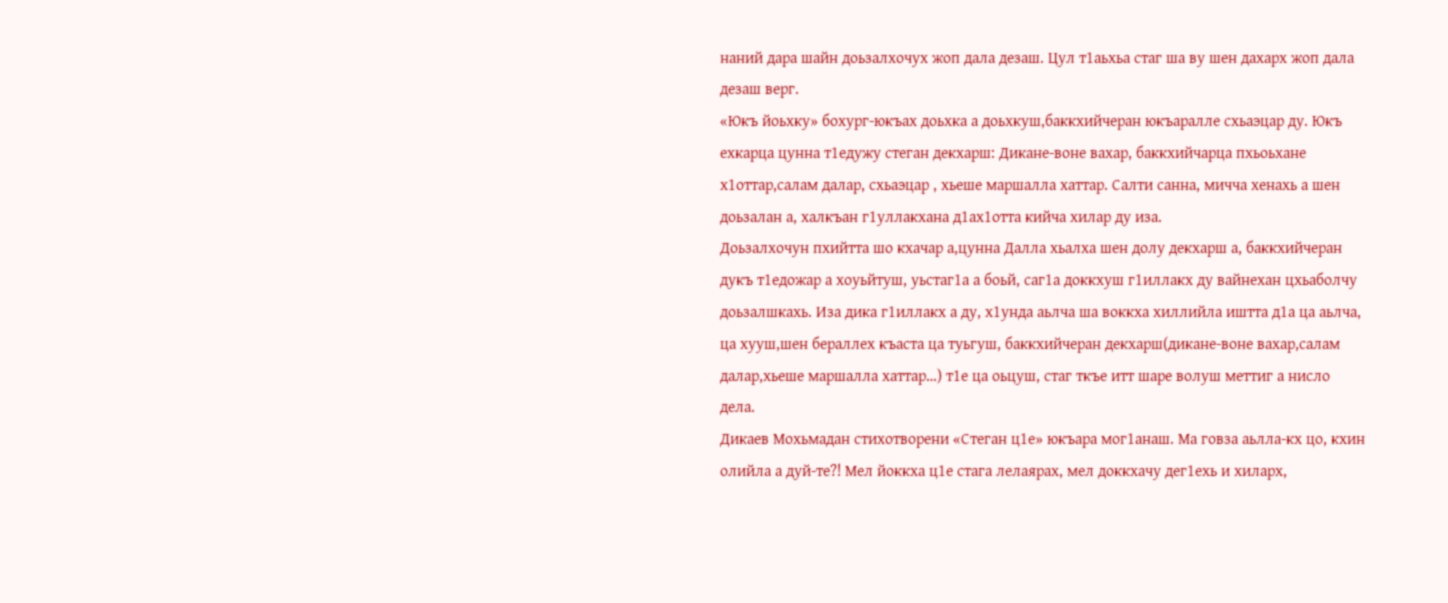наний дара шайн доьзалхочух жоп дала дезаш. Цул т1аьхьа стаг ша ву шен дахарх жоп дала дезаш верг.
«Юкъ йоьхку» бохург-юкъах доьхка а доьхкуш,баккхийчеран юкъаралле схьаэцар ду. Юкъ ехкарца цунна т1едужу стеган декхарш: Дикане-воне вахар, баккхийчарца пхьоьхане х1оттар,салам далар, схьаэцар , хьеше маршалла хаттар. Салти санна, мичча хенахь а шен доьзалан а, халкъан г1уллакхана д1ах1отта кийча хилар ду иза.
Доьзалхочун пхийтта шо кхачар а,цунна Далла хьалха шен долу декхарш а, баккхийчеран дукъ т1едожар а хоуьйтуш, уьстаг1а а боьй, саг1а доккхуш г1иллакх ду вайнехан цхьаболчу доьзалшкахь. Иза дика г1иллакх а ду, х1унда аьлча ша воккха хиллийла иштта д1а ца аьлча, ца хууш,шен бераллех къаста ца туьгуш, баккхийчеран декхарш(дикане-воне вахар,салам далар,хьеше маршалла хаттар…) т1е ца оьцуш, стаг ткъе итт шаре волуш меттиг а нисло дела.
Дикаев Мохьмадан стихотворени «Стеган ц1е» юкъара мог1анаш. Ма говза аьлла-кх цо, кхин олийла а дуй-те?! Мел йоккха ц1е стага лелаярах, мел доккхачу дег1ехь и хиларх,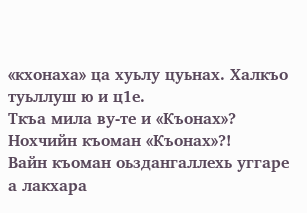«кхонаха» ца хуьлу цуьнах. Халкъо туьллуш ю и ц1е.
Ткъа мила ву-те и «Къонах»? Нохчийн къоман «Къонах»?!
Вайн къоман оьздангаллехь уггаре а лакхара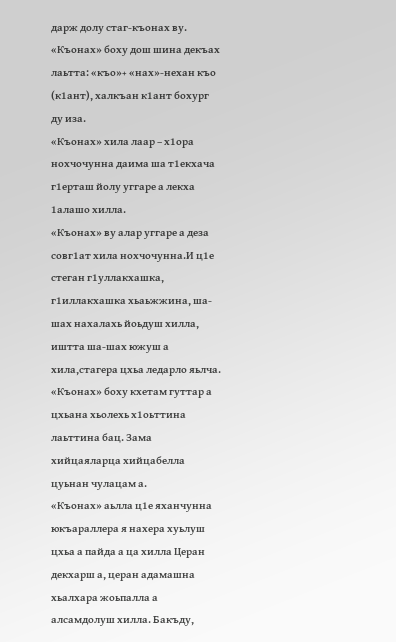дарж долу стаг-къонах ву.
«Къонах» боху дош шина декъах лаьтта: «къо»+ «нах»-нехан къо (к1ант), халкъан к1ант бохург ду иза.
«Къонах» хила лаар – х1ора нохчочунна даима ша т1екхача г1ерташ йолу уггаре а лекха 1алашо хилла.
«Къонах» ву алар уггаре а деза совг1ат хила нохчочунна.И ц1е стеган г1уллакхашка, г1иллакхашка хьаьжжина, ша-шах нахалахь йоьдуш хилла, иштта ша-шах южуш а хила,стагера цхьа ледарло яьлча.
«Къонах» боху кхетам гуттар а цхьана хьолехь х1оьттина лаьттина бац. Зама хийцаяларца хийцабелла цуьнан чулацам а.
«Къонах» аьлла ц1е яханчунна юкъараллера я нахера хуьлуш цхьа а пайда а ца хилла Церан декхарш а, церан адамашна хьалхара жоьпалла а алсамдолуш хилла. Бакъду,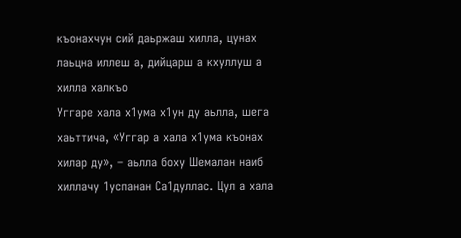къонахчун сий даьржаш хилла, цунах лаьцна иллеш а, дийцарш а кхуллуш а хилла халкъо
Уггаре хала х1ума х1ун ду аьлла, шега хаьттича, «Уггар а хала х1ума къонах хилар ду», – аьлла боху Шемалан наиб хиллачу 1успанан Са1дуллас. Цул а хала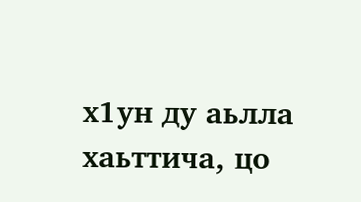х1ун ду аьлла хаьттича, цо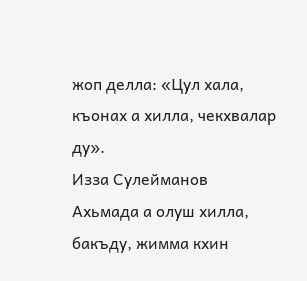жоп делла: «Цул хала, къонах а хилла, чекхвалар ду».
Изза Сулейманов Ахьмада а олуш хилла, бакъду, жимма кхин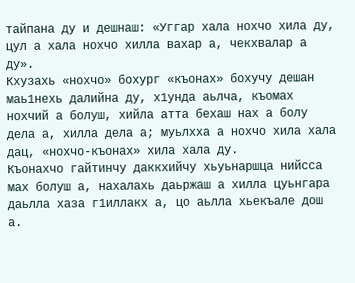тайпана ду и дешнаш: «Уггар хала нохчо хила ду, цул а хала нохчо хилла вахар а, чекхвалар а ду».
Кхузахь «нохчо» бохург «къонах» бохучу дешан маь1нехь далийна ду, х1унда аьлча, къомах нохчий а болуш, хийла атта бехаш нах а болу дела а, хилла дела а; муьлхха а нохчо хила хала дац, «нохчо-къонах» хила хала ду.
Къонахчо гайтинчу даккхийчу хьуьнаршца нийсса мах болуш а, нахалахь даьржаш а хилла цуьнгара даьлла хаза г1иллакх а, цо аьлла хьекъале дош а.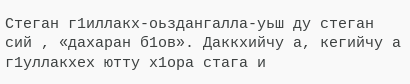Стеган г1иллакх-оьздангалла-уьш ду стеган сий , «дахаран б1ов». Даккхийчу а, кегийчу а г1уллакхех ютту х1ора стага и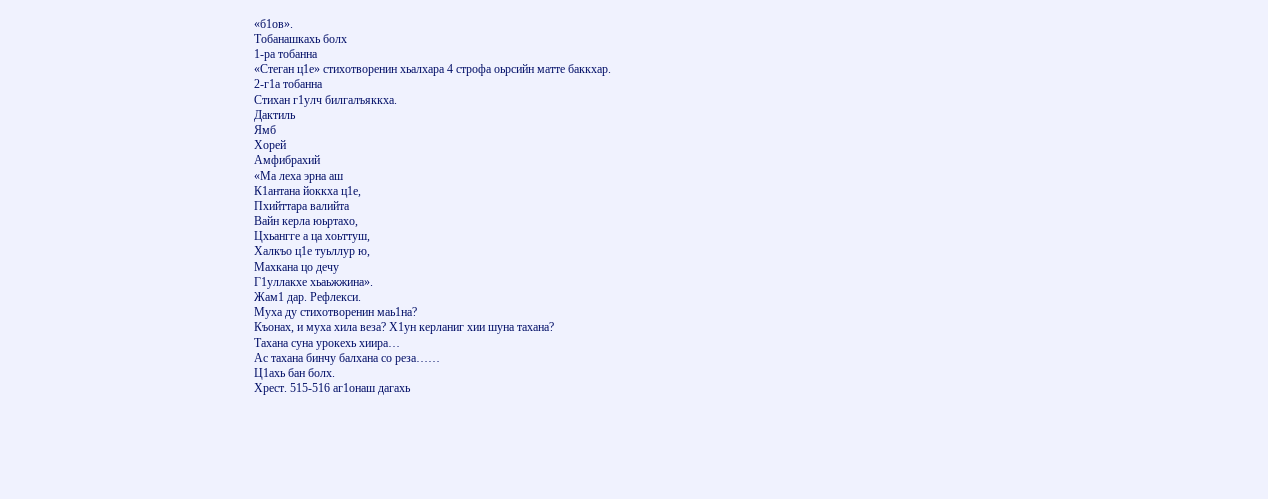«б1ов».
Тобанашкахь болх
1-ра тобанна
«Стеган ц1е» стихотворенин хьалхара 4 строфа оьрсийн матте баккхар.
2-г1а тобанна
Стихан г1улч билгалъяккха.
Дактиль
Ямб
Хорей
Амфибрахий
«Ма леха эрна аш
К1антана йоккха ц1е,
Пхийттара валийта
Вайн керла юьртахо,
Цхьангге а ца хоьттуш,
Халкъо ц1е туьллур ю,
Махкана цо дечу
Г1уллакхе хьаьжжина».
Жам1 дар. Рефлекси.
Муха ду стихотворенин маь1на?
Къонах, и муха хила веза? Х1ун керланиг хии шуна тахана?
Тахана суна урокехь хиира…
Ас тахана бинчу балхана со реза……
Ц1ахь бан болх.
Хрест. 515-516 аг1онаш дагахь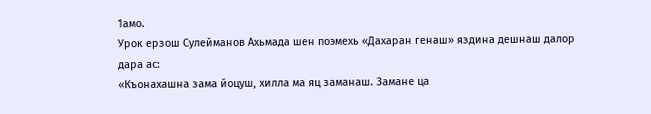1амо.
Урок ерзош Сулейманов Ахьмада шен поэмехь «Дахаран генаш» яздина дешнаш далор дара ас:
«Къонахашна зама йоцуш, хилла ма яц заманаш. Замане ца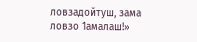ловзадойтуш, зама ловзо 1амалаш!»